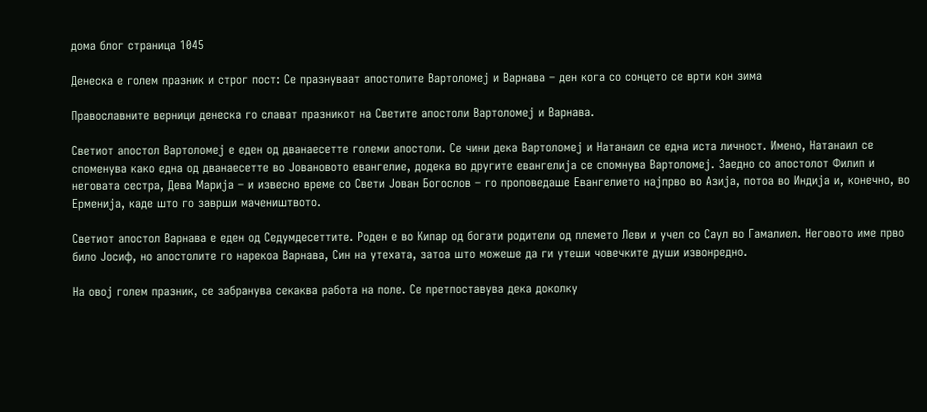дома блог страница 1045

Денеска е голем празник и строг пост: Се празнуваат апостолите Вартоломеј и Варнава – ден кога со сонцето се врти кон зима

Православните верници денеска го слават празникот на Светите апостоли Вартоломеј и Варнава.

Светиот апостол Вартоломеј е еден од дванаесетте големи апостоли. Се чини дека Вартоломеј и Натанаил се една иста личност. Имено, Натанаил се споменува како една од дванаесетте во Јовановото евангелие, додека во другите евангелија се спомнува Вартоломеј. Заедно со апостолот Филип и неговата сестра, Дева Марија – и извесно време со Свети Јован Богослов – го проповедаше Евангелието најпрво во Азија, потоа во Индија и, конечно, во Ерменија, каде што го заврши мачеништвото.

Светиот апостол Варнава е еден од Седумдесеттите. Роден е во Кипар од богати родители од племето Леви и учел со Саул во Гамалиел. Неговото име прво било Јосиф, но апостолите го нарекоа Варнава, Син на утехата, затоа што можеше да ги утеши човечките души извонредно.

На овој голем празник, се забранува секаква работа на поле. Се претпоставува дека доколку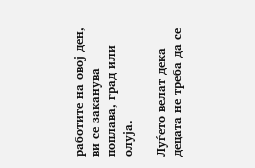работите на овој ден, ви се заканува поплава, град или олуја.

Луѓето велат дека децата не треба да се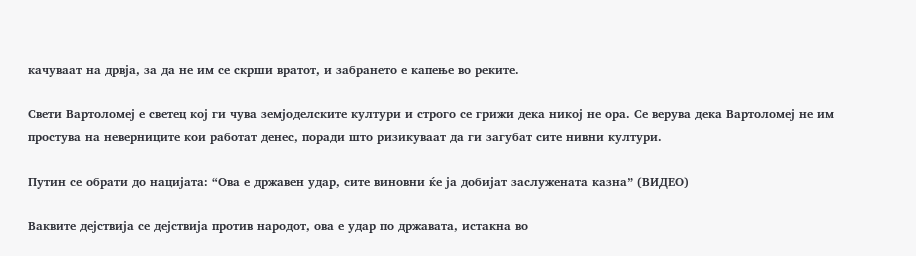качуваат на дрвја, за да не им се скрши вратот, и забрането е капење во реките.

Свети Вартоломеј е светец кој ги чува земјоделските култури и строго се грижи дека никој не ора. Се верува дека Вартоломеј не им простува на неверниците кои работат денес, поради што ризикуваат да ги загубат сите нивни култури.

Путин се обрати до нацијата: “Ова е државен удар, сите виновни ќе ја добијат заслужената казна” (ВИДЕО)

Ваквите дејствија се дејствија против народот, ова е удар по државата, истакна во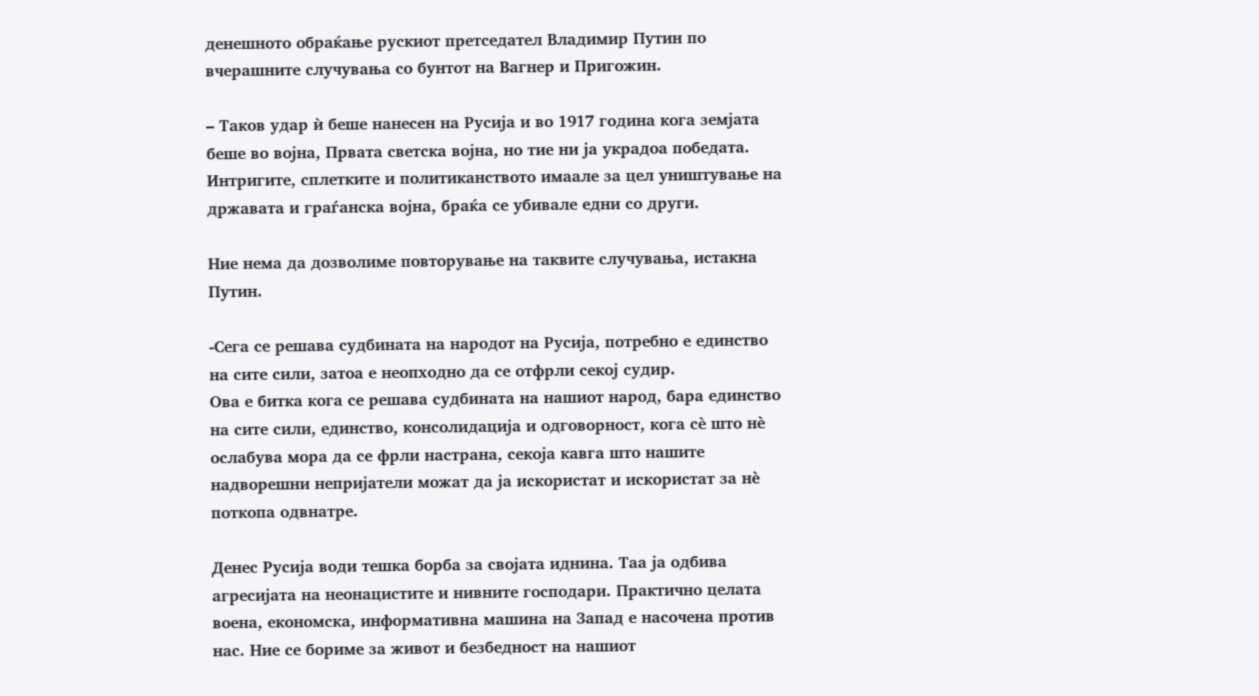денешното обраќање рускиот претседател Владимир Путин по вчерашните случувања со бунтот на Вагнер и Пригожин.

– Таков удар ѝ беше нанесен на Русија и во 1917 година кога земјата беше во војна, Првата светска војна, но тие ни ја украдоа победата. Интригите, сплетките и политиканството имаале за цел уништување на државата и граѓанска војна, браќа се убивале едни со други.

Ние нема да дозволиме повторување на таквите случувања, истакна Путин.

-Сега се решава судбината на народот на Русија, потребно е единство на сите сили, затоа е неопходно да се отфрли секој судир.
Ова е битка кога се решава судбината на нашиот народ, бара единство на сите сили, единство, консолидација и одговорност, кога сè што нè ослабува мора да се фрли настрана, секоја кавга што нашите надворешни непријатели можат да ја искористат и искористат за нè поткопа одвнатре.

Денес Русија води тешка борба за својата иднина. Таа ја одбива агресијата на неонацистите и нивните господари. Практично целата воена, економска, информативна машина на Запад е насочена против нас. Ние се бориме за живот и безбедност на нашиот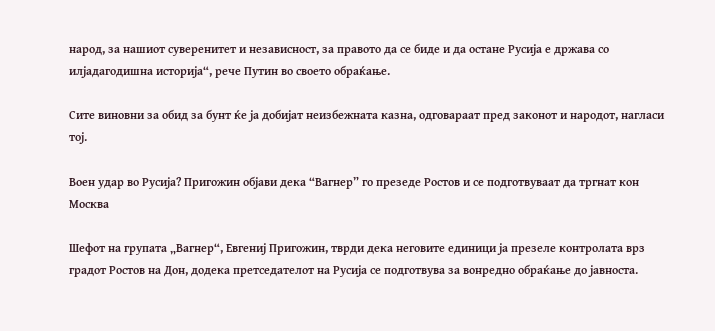народ, за нашиот суверенитет и независност, за правото да се биде и да остане Русија е држава со илјадагодишна историја“, рече Путин во своето обраќање.

Сите виновни за обид за бунт ќе ја добијат неизбежната казна, одговараат пред законот и народот, нагласи тој.

Воен удар во Русија? Пригожин објави дека “Вагнер” го презеде Ростов и се подготвуваат да тргнат кон Москва

Шефот на групата „Вагнер“, Евгениј Пригожин, тврди дека неговите единици ја презеле контролата врз градот Ростов на Дон, додека претседателот на Русија се подготвува за вонредно обраќање до јавноста.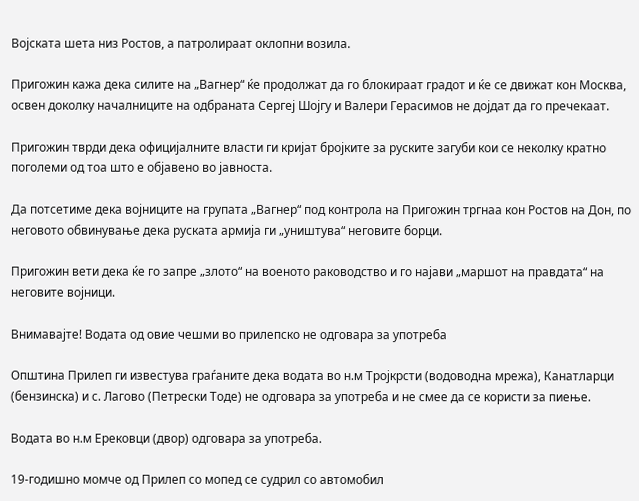Војската шета низ Ростов, а патролираат оклопни возила.

Пригожин кажа дека силите на „Вагнер“ ќе продолжат да го блокираат градот и ќе се движат кон Москва, освен доколку началниците на одбраната Сергеј Шојгу и Валери Герасимов не дојдат да го пречекаат.

Пригожин тврди дека официјалните власти ги кријат бројките за руските загуби кои се неколку кратно поголеми од тоа што е објавено во јавноста.

Да потсетиме дека војниците на групата „Вагнер“ под контрола на Пригожин тргнаа кон Ростов на Дон, по неговото обвинување дека руската армија ги „уништува“ неговите борци.

Пригожин вети дека ќе го запре „злото“ на военото раководство и го најави „маршот на правдата“ на неговите војници.

Внимавајте! Водата од овие чешми во прилепско не одговара за употреба

Општина Прилеп ги известува граѓаните дека водата во н.м Тројкрсти (водоводна мрежа), Канатларци (бензинска) и с. Лагово (Петрески Тоде) не одговара за употреба и не смее да се користи за пиење.

Водата во н.м Ерековци (двор) одговара за употреба.

19-годишно момче од Прилеп со мопед се судрил со автомобил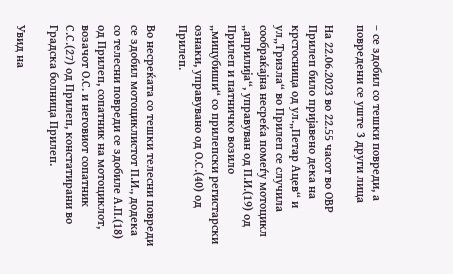– се здобил со тешки повреди, а повредени се уште 3 други лица

На 22.06.2023 во 22.55 часот во ОВР Прилеп било пријавено дека на крстосница од ул.„Петар Ацев“ и ул„Тризла“ во Прилеп се случила сообраќајна несреќа помеѓу мотоцикл „априлија“, управуван од П.И.(19) од Прилеп и патничко возило „мицубиши“ со прилепски регистарски ознаки, управувано од О.С.(40) од Прилеп.

Во несреќата со тешки телесни повреди се здобил мотоциклистот П.И., додека со телесни повреди се здобиле А.П.(18) од Прилеп, сопатник на мотоциклот, возачот О.С. и неговиот сопатник С.С.(27) од Прилеп, констатирани во Градска болница Прилеп.

Увид на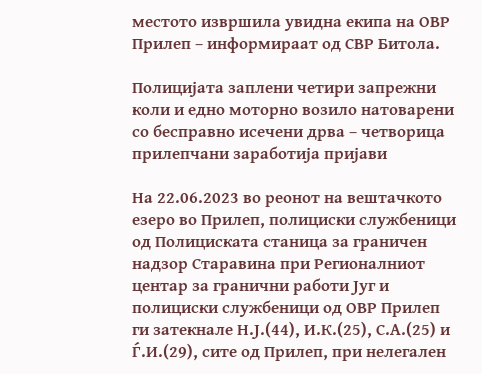местото извршила увидна екипа на ОВР Прилеп – информираат од СВР Битола.

Полицијата заплени четири запрежни коли и едно моторно возило натоварени со бесправно исечени дрва – четворица прилепчани заработија пријави

На 22.06.2023 во реонот на вештачкото езеро во Прилеп, полициски службеници од Полициската станица за граничен надзор Старавина при Регионалниот центар за гранични работи Југ и полициски службеници од ОВР Прилеп ги затекнале Н.Ј.(44), И.К.(25), С.А.(25) и Ѓ.И.(29), сите од Прилеп, при нелегален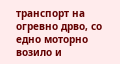транспорт на огревно дрво, со едно моторно возило и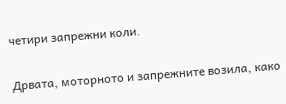четири запрежни коли.

Дрвата, моторното и запрежните возила, како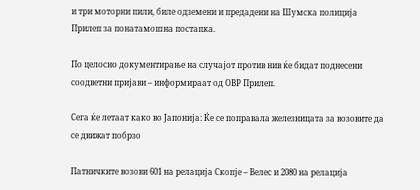и три моторни пили, биле одземени и предадени на Шумска полиција Прилеп за понатамошна постапка.

По целосно документирање на случајот против нив ќе бидат поднесени соодветни пријави – информираат од ОВР Прилеп.

Сега ќе летаат како во Јапонија: Ќе се поправала железницата за возовите да се движат побрзо

Патничките возови 601 на релација Скопје – Велес и 2080 на релација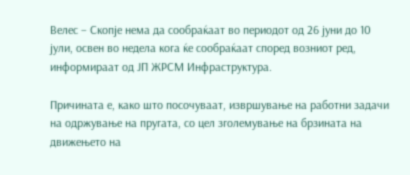Велес – Скопје нема да сообраќаат во периодот од 26 јуни до 10 јули, освен во недела кога ќе сообраќаат според возниот ред, информираат од ЈП ЖРСМ Инфраструктура.

Причината е, како што посочуваат, извршување на работни задачи на одржување на пругата, со цел зголемување на брзината на движењето на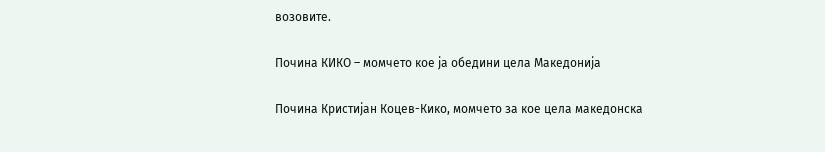возовите.

Почина КИКО – момчето кое ја обедини цела Македонија

Почина Кристијан Коцев-Кико, момчето за кое цела македонска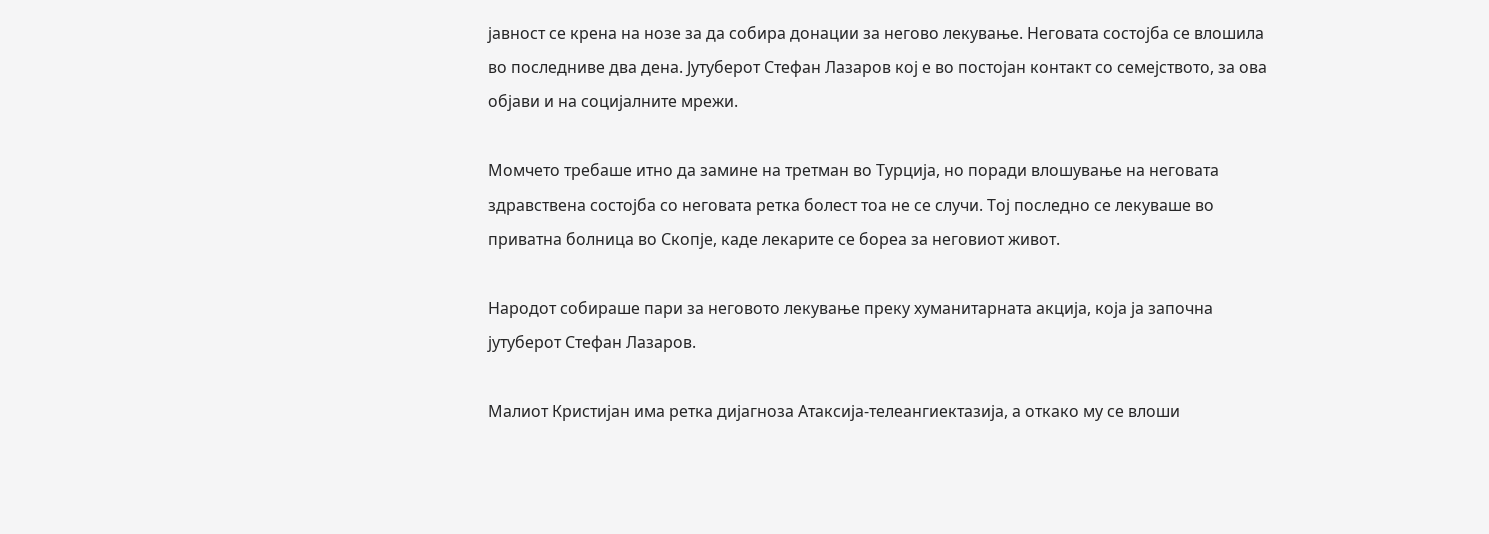јавност се крена на нозе за да собира донации за негово лекување. Неговата состојба се влошила во последниве два дена. Јутуберот Стефан Лазаров кој е во постојан контакт со семејството, за ова објави и на социјалните мрежи.

Момчето требаше итно да замине на третман во Турција, но поради влошување на неговата здравствена состојба со неговата ретка болест тоа не се случи. Тој последно се лекуваше во приватна болница во Скопје, каде лекарите се бореа за неговиот живот.

Народот собираше пари за неговото лекување преку хуманитарната акција, која ја започна јутуберот Стефан Лазаров.

Малиот Кристијан има ретка дијагноза Атаксија-телеангиектазија, а откако му се влоши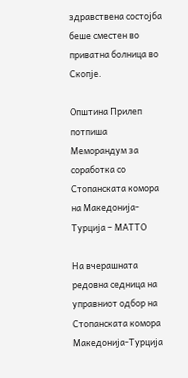здравствена состојба беше сместен во приватна болница во Скопје.

Општина Прилеп потпиша Меморандум за соработка со Стопанската комора на Македонија-Турција – МАТТО

На вчерашната редовна седница на управниот одбор на Стопанската комора Македонија-Турција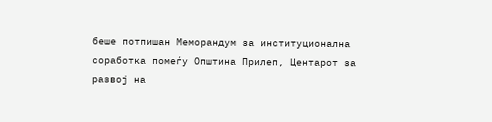беше потпишан Меморандум за институционална соработка помеѓу Општина Прилеп, Центарот за развој на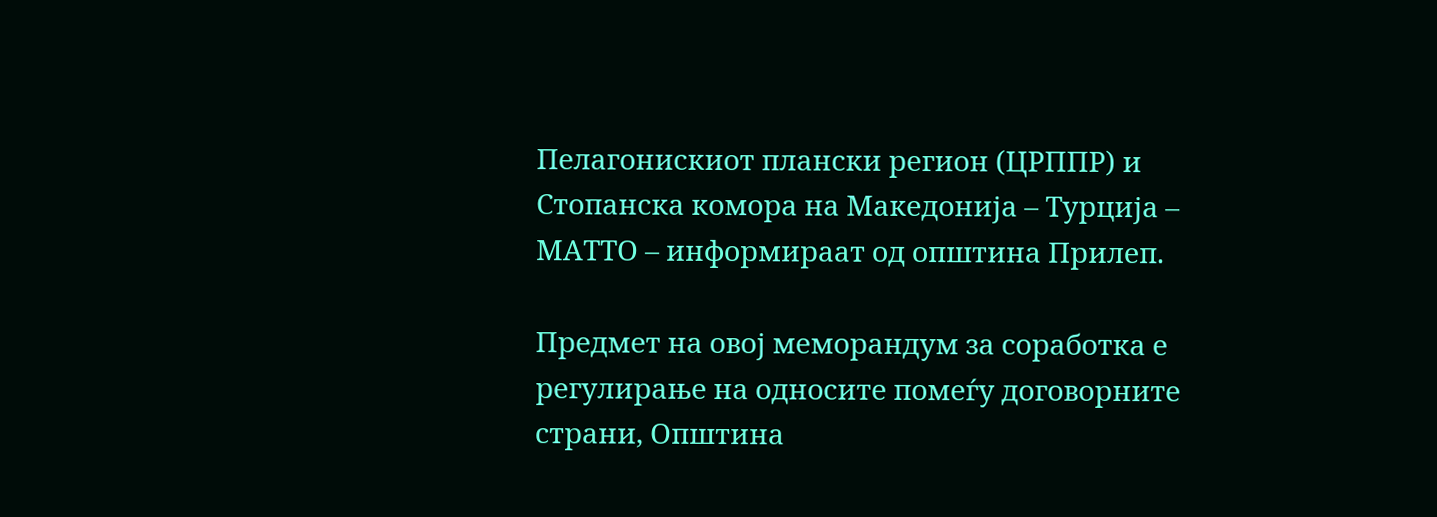Пелагонискиот плански регион (ЦРППР) и Стопанска комора на Македонија – Турција – МАТТО – информираат од општина Прилеп.

Предмет на овој меморандум за соработка е регулирање на односите помеѓу договорните страни, Општина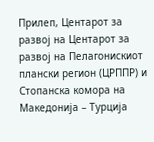Прилеп, Центарот за развој на Центарот за развој на Пелагонискиот плански регион (ЦРППР) и Стопанска комора на Македонија – Турција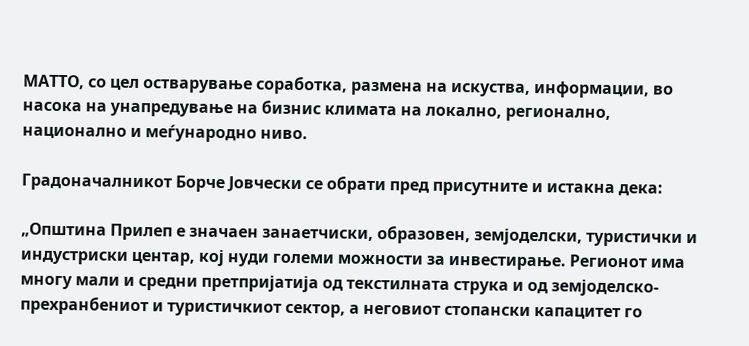МАТТО, со цел остварување соработка, размена на искуства, информации, во насока на унапредување на бизнис климата на локално, регионално, национално и меѓународно ниво.

Градоначалникот Борче Јовчески се обрати пред присутните и истакна дека:

„Општина Прилеп е значаен занаетчиски, образовен, земјоделски, туристички и индустриски центар, кој нуди големи можности за инвестирање. Регионот има многу мали и средни претпријатија од текстилната струка и од земјоделско-прехранбениот и туристичкиот сектор, а неговиот стопански капацитет го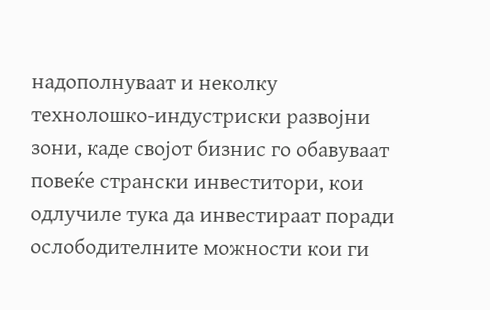надополнуваат и неколку технолошко-индустриски развојни зони, каде својот бизнис го обавуваат повеќе странски инвеститори, кои одлучиле тука да инвестираат поради ослободителните можности кои ги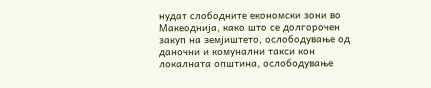нудат слободните економски зони во Макеоднија, како што се долгорочен закуп на земјиштето, ослободување од даночни и комунални такси кон локалната општина, ослободување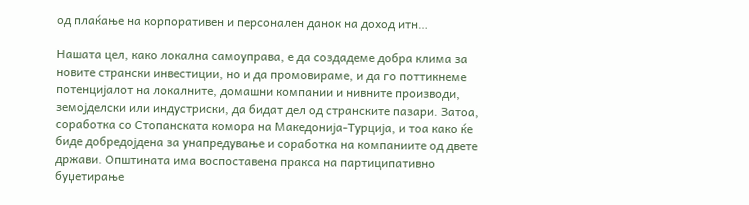од плаќање на корпоративен и персонален данок на доход итн…

Нашата цел, како локална самоуправа, е да создадеме добра клима за новите странски инвестиции, но и да промовираме, и да го поттикнеме потенцијалот на локалните, домашни компании и нивните производи, земојделски или индустриски, да бидат дел од странските пазари. Затоа, соработка со Стопанската комора на Македонија-Турција, и тоа како ќе биде добредојдена за унапредување и соработка на компаниите од двете држави. Општината има воспоставена пракса на партиципативно буџетирање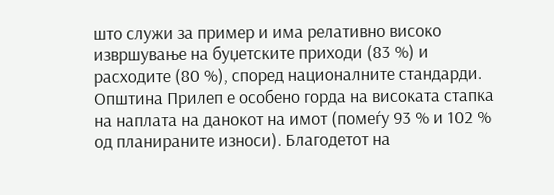што служи за пример и има релативно високо извршување на буџетските приходи (83 %) и расходите (80 %), според националните стандарди. Општина Прилеп е особено горда на високата стапка на наплата на данокот на имот (помеѓу 93 % и 102 % од планираните износи). Благодетот на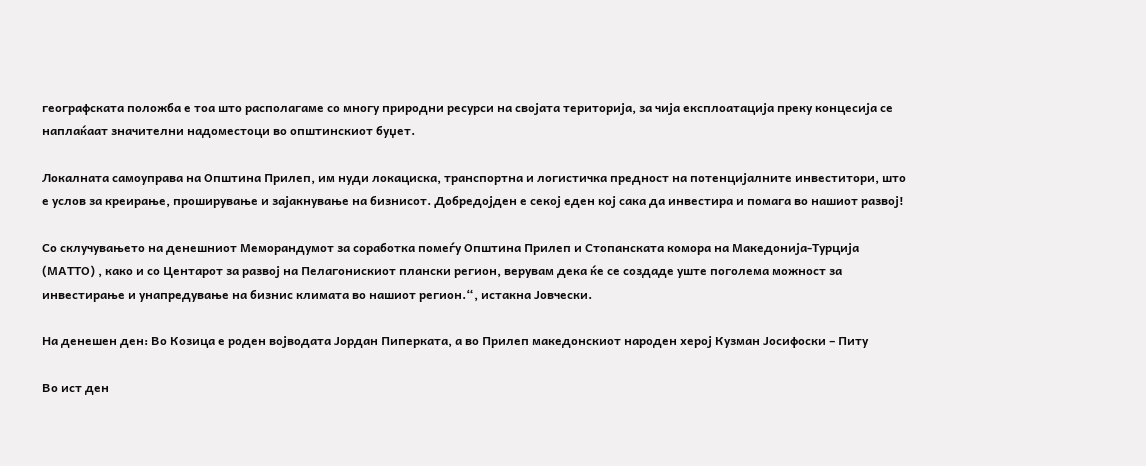географската положба е тоа што располагаме со многу природни ресурси на својата територија, за чија експлоатација преку концесија се наплаќаат значителни надоместоци во општинскиот буџет.

Локалната самоуправа на Општина Прилеп, им нуди локациска, транспортна и логистичка предност на потенцијалните инвеститори, што е услов за креирање, проширување и зајакнување на бизнисот. Добредојден е секој еден кој сака да инвестира и помага во нашиот развој!

Со склучувањето на денешниот Меморандумот за соработка помеѓу Општина Прилеп и Стопанската комора на Македонија-Турција (МАТТО) , како и со Центарот за развој на Пелагонискиот плански регион, верувам дека ќе се создаде уште поголема можност за инвестирање и унапредување на бизнис климата во нашиот регион.“, истакна Јовчески.

На денешен ден: Во Козица е роден војводата Јордан Пиперката, а во Прилеп македонскиот народен херој Кузман Јосифоски – Питу

Во ист ден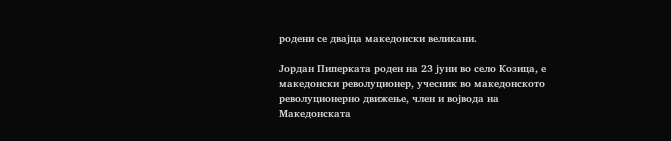родени се двајца македонски великани.

Јордан Пиперката роден на 23 јуни во село Козица, е македонски револуционер, учесник во македонското револуционерно движење, член и војвода на Македонската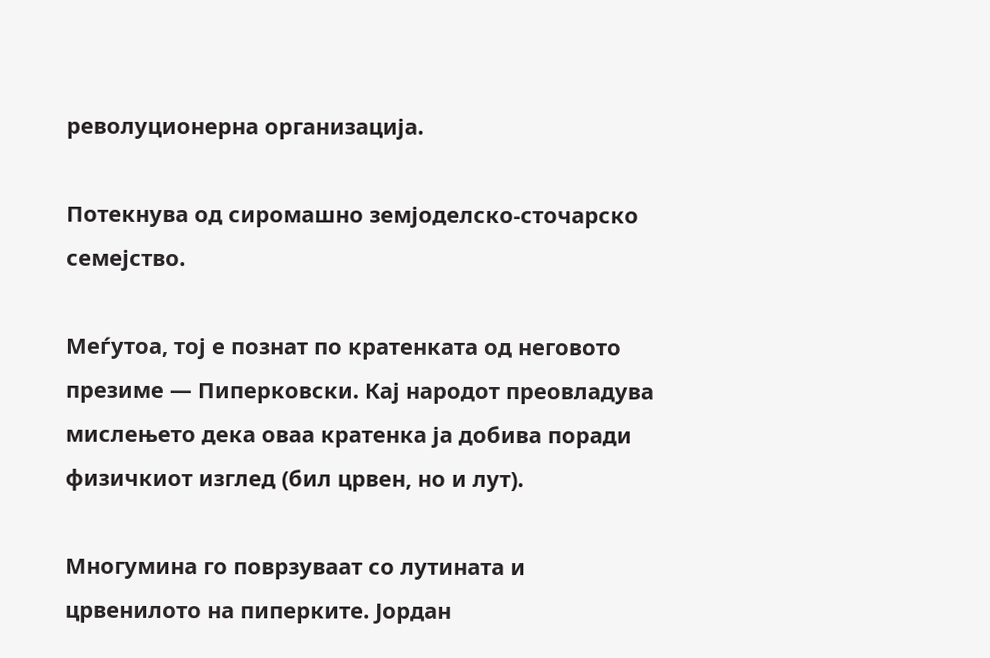револуционерна организација.

Потекнува од сиромашно земјоделско-сточарско семејство.

Меѓутоа, тој е познат по кратенката од неговото презиме — Пиперковски. Кај народот преовладува мислењето дека оваа кратенка ја добива поради физичкиот изглед (бил црвен, но и лут).

Многумина го поврзуваат со лутината и црвенилото на пиперките. Јордан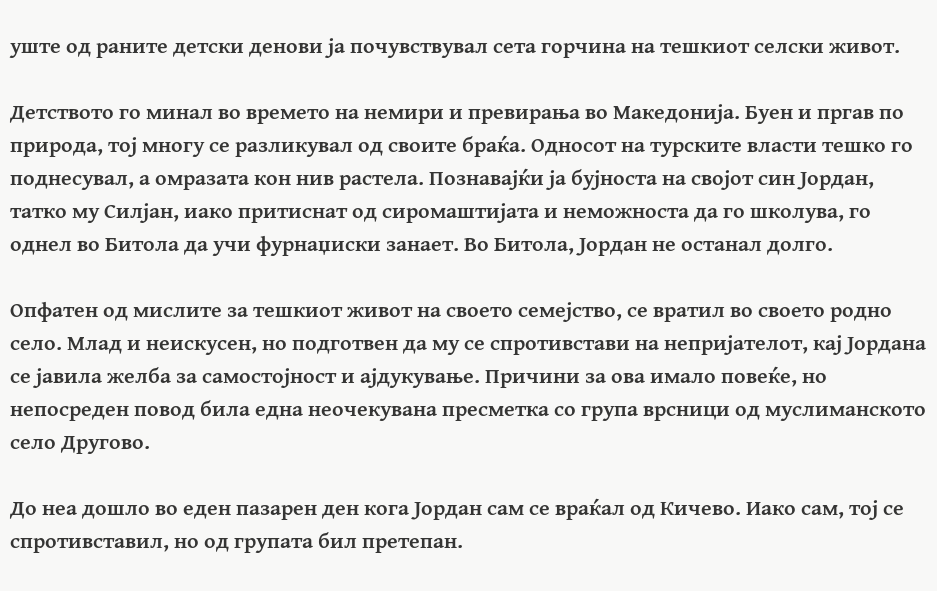уште од раните детски денови ја почувствувал сета горчина на тешкиот селски живот.

Детството го минал во времето на немири и превирања во Македонија. Буен и пргав по природа, тој многу се разликувал од своите браќа. Односот на турските власти тешко го поднесувал, а омразата кон нив растела. Познавајќи ја бујноста на својот син Јордан, татко му Силјан, иако притиснат од сиромаштијата и неможноста да го школува, го однел во Битола да учи фурнаџиски занает. Во Битола, Јордан не останал долго.

Опфатен од мислите за тешкиот живот на своето семејство, се вратил во своето родно село. Млад и неискусен, но подготвен да му се спротивстави на непријателот, кај Јордана се јавила желба за самостојност и ајдукување. Причини за ова имало повеќе, но непосреден повод била една неочекувана пресметка со група врсници од муслиманското село Другово.

До неа дошло во еден пазарен ден кога Јордан сам се враќал од Кичево. Иако сам, тој се спротивставил, но од групата бил претепан.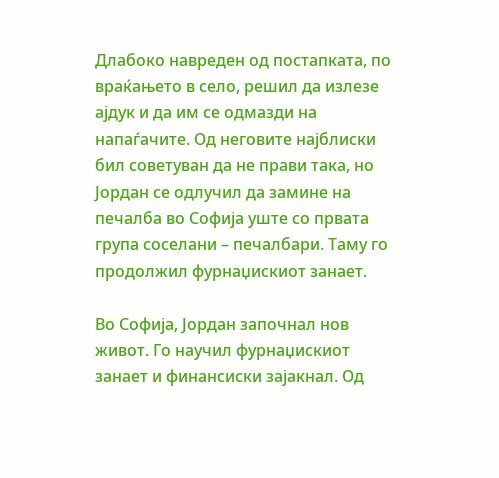Длабоко навреден од постапката, по враќањето в село, решил да излезе ајдук и да им се одмазди на напаѓачите. Од неговите најблиски бил советуван да не прави така, но Јордан се одлучил да замине на печалба во Софија уште со првата група соселани – печалбари. Таму го продолжил фурнаџискиот занает.

Во Софија, Јордан започнал нов живот. Го научил фурнаџискиот занает и финансиски зајакнал. Од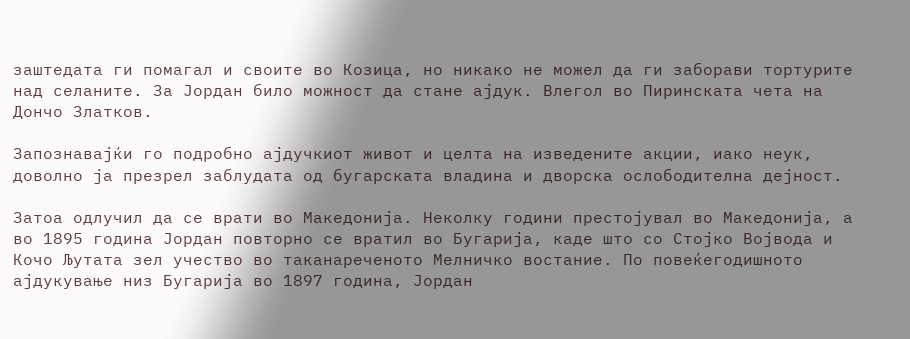заштедата ги помагал и своите во Козица, но никако не можел да ги заборави тортурите над селаните. За Јордан било можност да стане ајдук. Влегол во Пиринската чета на Дончо Златков.

Запознавајќи го подробно ајдучкиот живот и целта на изведените акции, иако неук, доволно ја презрел заблудата од бугарската владина и дворска ослободителна дејност.

Затоа одлучил да се врати во Македонија. Неколку години престојувал во Македонија, а во 1895 година Јордан повторно се вратил во Бугарија, каде што со Стојко Војвода и Кочо Љутата зел учество во таканареченото Мелничко востание. По повеќегодишното ајдукување низ Бугарија во 1897 година, Јордан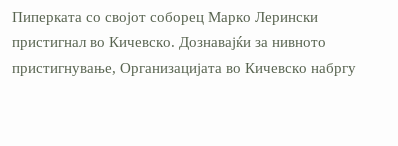Пиперката со својот соборец Марко Лерински пристигнал во Кичевско. Дознавајќи за нивното пристигнување, Организацијата во Кичевско набргу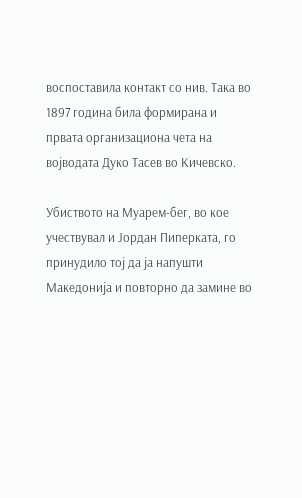воспоставила контакт со нив. Така во 1897 година била формирана и првата организациона чета на војводата Дуко Тасев во Кичевско.

Убиството на Муарем-бег, во кое учествувал и Јордан Пиперката, го принудило тој да ја напушти Македонија и повторно да замине во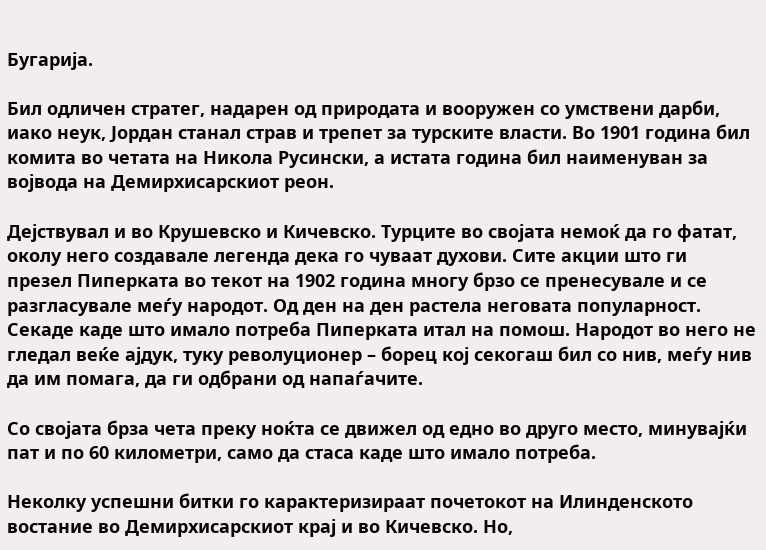Бугарија.

Бил одличен стратег, надарен од природата и вооружен со умствени дарби, иако неук, Јордан станал страв и трепет за турските власти. Во 1901 година бил комита во четата на Никола Русински, а истата година бил наименуван за војвода на Демирхисарскиот реон.

Дејствувал и во Крушевско и Кичевско. Турците во својата немоќ да го фатат, околу него создавале легенда дека го чуваат духови. Сите акции што ги презел Пиперката во текот на 1902 година многу брзо се пренесувале и се разгласувале меѓу народот. Од ден на ден растела неговата популарност. Секаде каде што имало потреба Пиперката итал на помош. Народот во него не гледал веќе ајдук, туку револуционер – борец кој секогаш бил со нив, меѓу нив да им помага, да ги одбрани од напаѓачите.

Со својата брза чета преку ноќта се движел од едно во друго место, минувајќи пат и по 60 километри, само да стаса каде што имало потреба.

Неколку успешни битки го карактеризираат почетокот на Илинденското востание во Демирхисарскиот крај и во Кичевско. Но,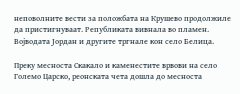неповолните вести за положбата на Крушево продолжиле да пристигнуваат. Републиката вивнала во пламен. Војводата Јордан и другите тргнале кон село Белица.

Преку месноста Скакало и каменестите врвови на село Големо Царско, реонската чета дошла до месноста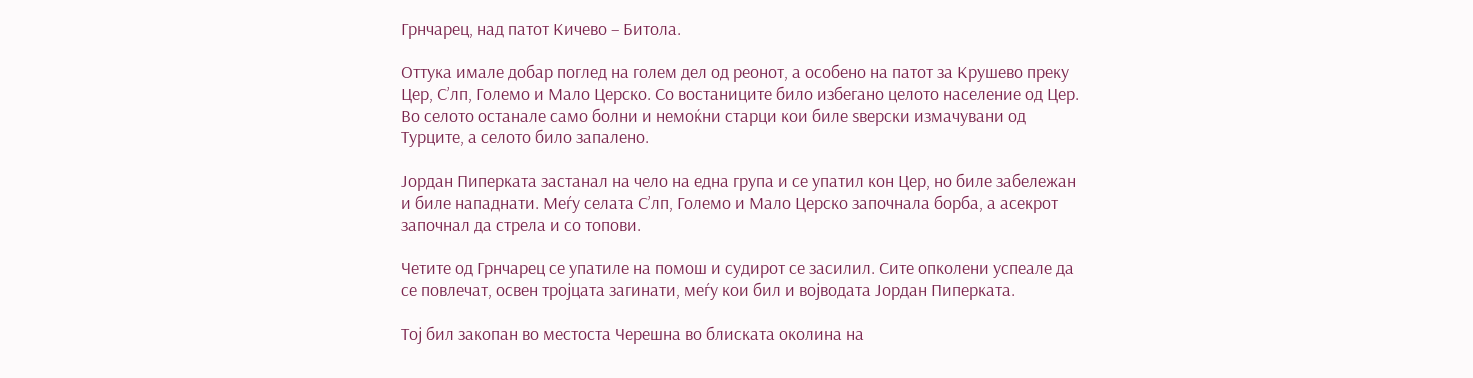Грнчарец, над патот Кичево – Битола.

Оттука имале добар поглед на голем дел од реонот, а особено на патот за Крушево преку Цер, С’лп, Големо и Мало Церско. Со востаниците било избегано целото население од Цер. Во селото останале само болни и немоќни старци кои биле ѕверски измачувани од Турците, а селото било запалено.

Јордан Пиперката застанал на чело на една група и се упатил кон Цер, но биле забележан и биле нападнати. Меѓу селата С’лп, Големо и Мало Церско започнала борба, а асекрот започнал да стрела и со топови.

Четите од Грнчарец се упатиле на помош и судирот се засилил. Сите опколени успеале да се повлечат, освен тројцата загинати, меѓу кои бил и војводата Јордан Пиперката.

Тој бил закопан во местоста Черешна во блиската околина на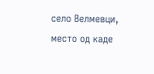село Велмевци, место од каде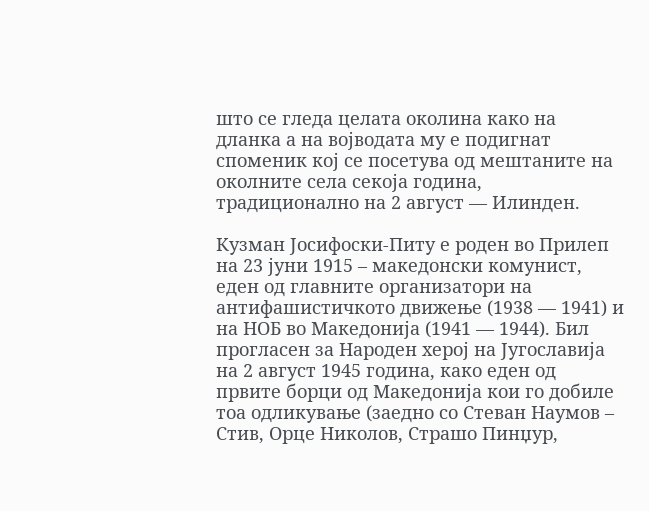што се гледа целата околина како на дланка а на војводата му е подигнат споменик кој се посетува од мештаните на околните села секоја година, традиционално на 2 август — Илинден.

Кузман Јосифоски-Питу е роден во Прилеп на 23 јуни 1915 – македонски комунист, еден од главните организатори на антифашистичкото движење (1938 — 1941) и на НОБ во Македонија (1941 — 1944). Бил прогласен за Народен херој на Југославија на 2 август 1945 година, како еден од првите борци од Македонија кои го добиле тоа одликување (заедно со Стеван Наумов – Стив, Орце Николов, Страшо Пинџур,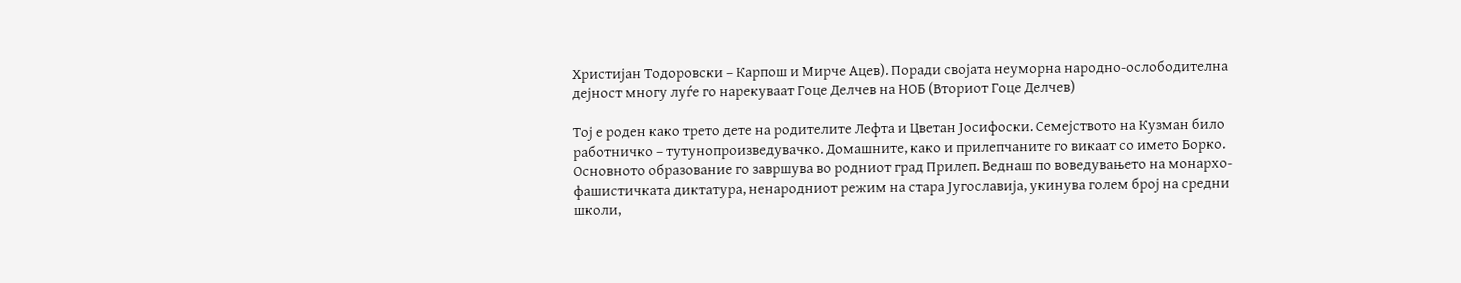Христијан Тодоровски – Карпош и Мирче Ацев). Поради својата неуморна народно-ослободителна дејност многу луѓе го нарекуваат Гоце Делчев на НОБ (Вториот Гоце Делчев)

Тој е роден како трето дете на родителите Лефта и Цветан Јосифоски. Семејството на Кузман било работничко – тутунопроизведувачко. Домашните, како и прилепчаните го викаат со името Борко. Основното образование го завршува во родниот град Прилеп. Веднаш по воведувањето на монархо-фашистичката диктатура, ненародниот режим на стара Југославија, укинува голем број на средни школи,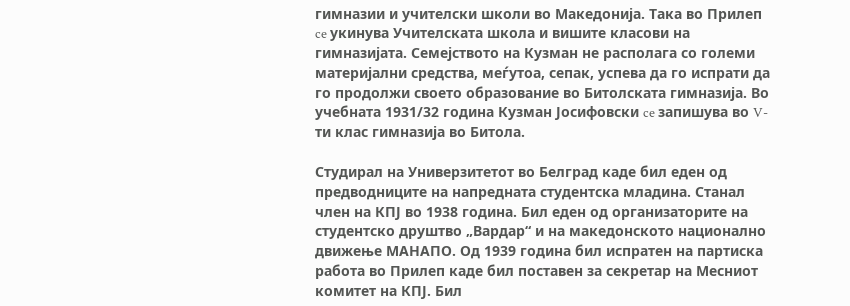гимназии и учителски школи во Македонија. Така во Прилеп ce укинува Учителската школа и вишите класови на гимназијата. Семејството на Кузман не располага со големи материјални средства, меѓутоа, сепак, успева да го испрати да го продолжи своето образование во Битолската гимназија. Во учебната 1931/32 година Кузман Јосифовски ce запишува во V-ти клас гимназија во Битола.

Студирал на Универзитетот во Белград каде бил еден од предводниците на напредната студентска младина. Станал член на КПЈ во 1938 година. Бил еден од организаторите на студентско друштво „Вардар“ и на македонското национално движење МАНАПО. Од 1939 година бил испратен на партиска работа во Прилеп каде бил поставен за секретар на Месниот комитет на КПЈ. Бил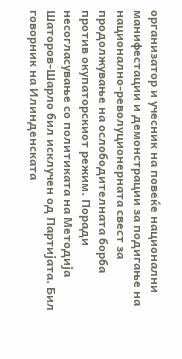организатор и учесник на повеќе национални манифестации и демонстрации за подигање на национално-револуционерната свест за продолжување на ослободителната борба против окупаторскиот режим. Поради несогласување со политиката на Методија Шаторов-Шарло бил исклучен од Партијата. Бил говорник на Илинденската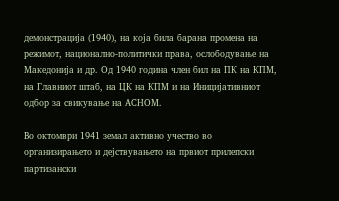демонстрација (1940), на која била барана промена на режимот, национално-политички права, ослободување на Македонија и др. Од 1940 година член бил на ПК на КПМ, на Главниот штаб, на ЦК на КПМ и на Иницијативниот одбор за свикување на АСНОМ.

Во октомври 1941 земал активно учество во организирањето и дејствувањето на првиот прилепски партизански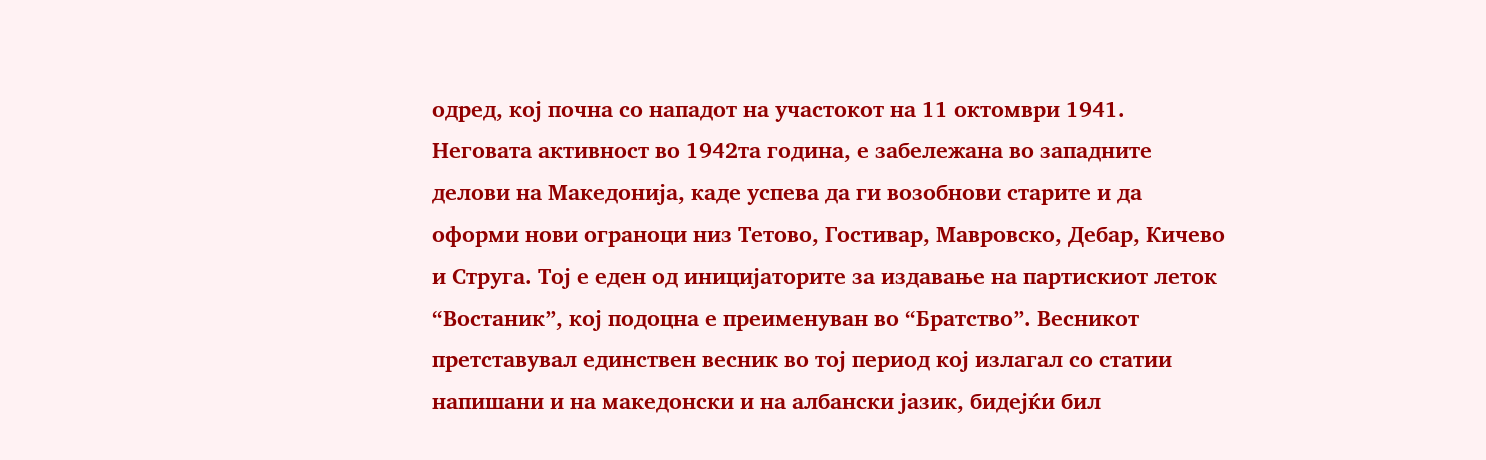одред, кој почна со нападот на участокот на 11 октомври 1941. Неговата активност во 1942та година, е забележана во западните делови на Македонија, каде успева да ги возобнови старите и да оформи нови ограноци низ Тетово, Гостивар, Мавровско, Дебар, Кичево и Струга. Тој е еден од иницијаторите за издавање на партискиот леток “Востаник”, кој подоцна е преименуван во “Братство”. Весникот претставувал единствен весник во тој период кој излагал со статии напишани и на македонски и на албански јазик, бидејќи бил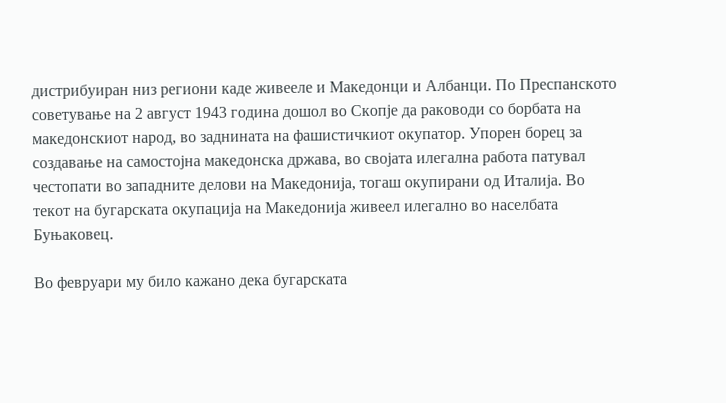дистрибуиран низ региони каде живееле и Македонци и Албанци. По Преспанското советување на 2 август 1943 година дошол во Скопје да раководи со борбата на македонскиот народ, во заднината на фашистичкиот окупатор. Упорен борец за создавање на самостојна македонска држава, во својата илегална работа патувал честопати во западните делови на Македонија, тогаш окупирани од Италија. Во текот на бугарската окупација на Македонија живеел илегално во населбата Буњаковец.

Во февруари му било кажано дека бугарската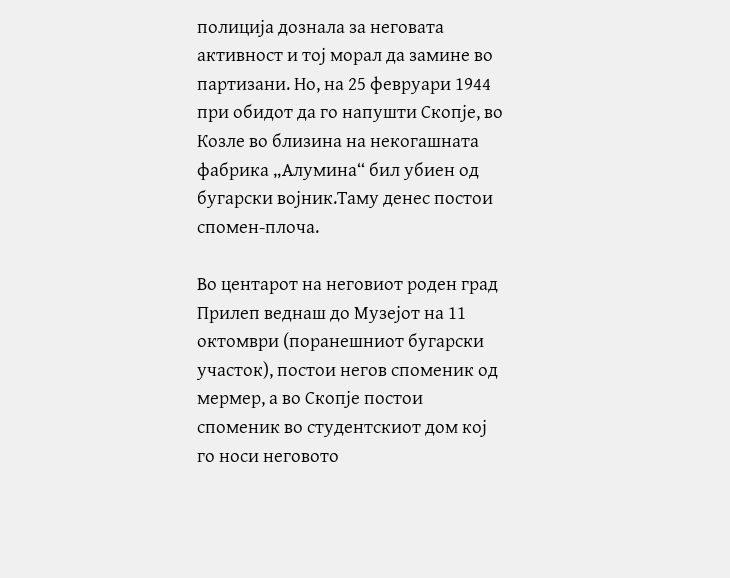полиција дознала за неговата активност и тој морал да замине во партизани. Но, на 25 февруари 1944 при обидот да го напушти Скопје, во Козле во близина на некогашната фабрика „Алумина“ бил убиен од бугарски војник.Таму денес постои спомен-плоча.

Во центарот на неговиот роден град Прилеп веднаш до Музејот на 11 октомври (поранешниот бугарски участок), постои негов споменик од мермер, а во Скопје постои споменик во студентскиот дом кој го носи неговото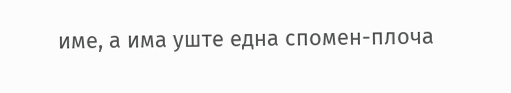име, а има уште една спомен-плоча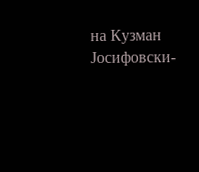на Кузман Јосифовски-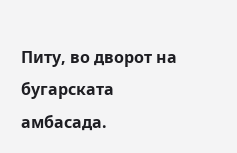Питу, во дворот на бугарската амбасада.